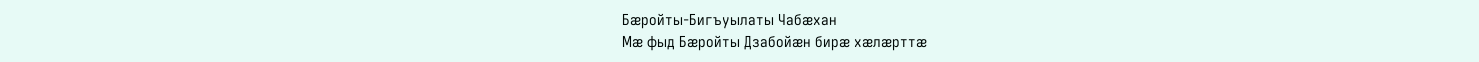Бæройты-Бигъуылаты Чабæхан
Мæ фыд Бæройты Дзабойæн бирæ хæлæрттæ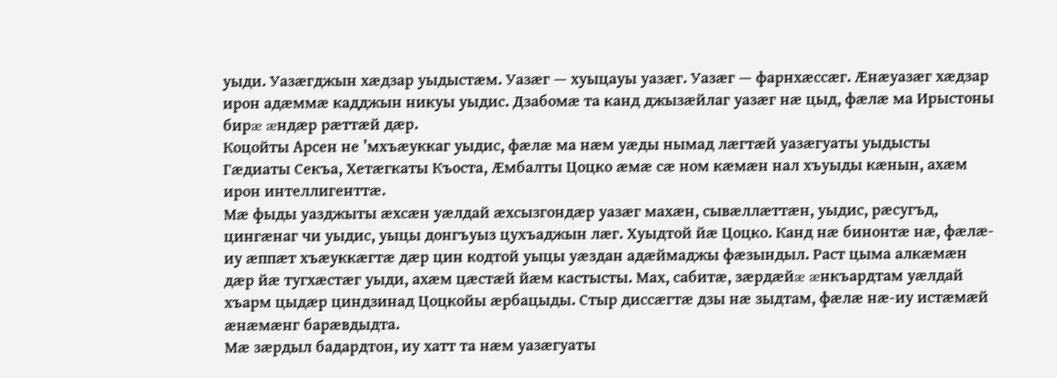уыди. Уазæгджын хæдзар уыдыстæм. Уазæг — хуыцауы уазæг. Уазæг — фарнхæссæг. Æнæуазæг хæдзар ирон адæммæ кадджын никуы уыдис. Дзабомæ та канд джызæйлаг уазæг нæ цыд, фæлæ ма Ирыстоны бирæ æндæр рæттæй дæр.
Коцойты Арсен не ’мхъæуккаг уыдис, фæлæ ма нæм уæды нымад лæгтæй уазæгуаты уыдысты Гæдиаты Секъа, Хетæгкаты Къоста, Æмбалты Цоцко æмæ сæ ном кæмæн нал хъуыды кæнын, ахæм ирон интеллигенттæ.
Мæ фыды уазджыты æхсæн уæлдай æхсызгондæр уазæг махæн, сывæллæттæн, уыдис, рæсугъд, цингæнаг чи уыдис, уыцы донгъуыз цухъаджын лæг. Хуыдтой йæ Цоцко. Канд нæ бинонтæ нæ, фæлæ-иу æппæт хъæуккæгтæ дæр цин кодтой уыцы уæздан адæймаджы фæзындыл. Раст цыма алкæмæн дæр йæ тугхæстæг уыди, ахæм цæстæй йæм кастысты. Мах, сабитæ, зæрдæйæ æнкъардтам уæлдай хъарм цыдæр циндзинад Цоцкойы æрбацыды. Стыр диссæгтæ дзы нæ зыдтам, фæлæ нæ-иу истæмæй æнæмæнг барæвдыдта.
Мæ зæрдыл бадардтон, иу хатт та нæм уазæгуаты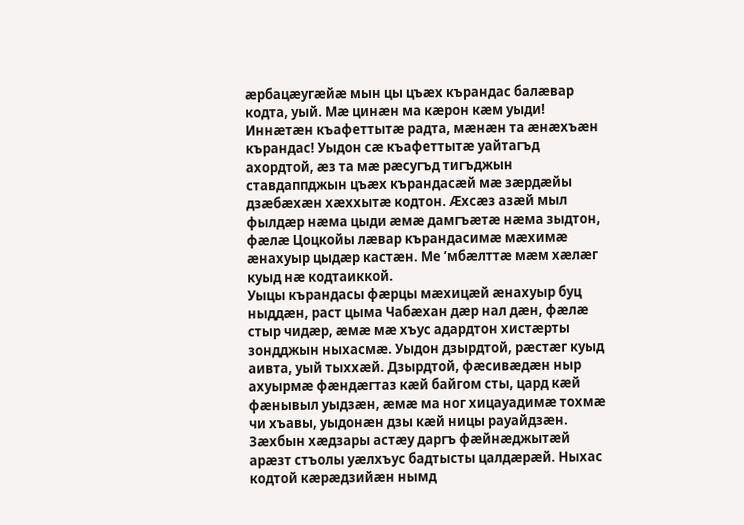æрбацæугæйæ мын цы цъæх кърандас балæвар кодта, уый. Мæ цинæн ма кæрон кæм уыди! Иннæтæн къафеттытæ радта, мæнæн та æнæхъæн кърандас! Уыдон сæ къафеттытæ уайтагъд ахордтой, æз та мæ рæсугъд тигъджын ставдаппджын цъæх кърандасæй мæ зæрдæйы дзæбæхæн хæххытæ кодтон. Æхсæз азæй мыл фылдæр нæма цыди æмæ дамгъæтæ нæма зыдтон, фæлæ Цоцкойы лæвар кърандасимæ мæхимæ æнахуыр цыдæр кастæн. Ме ’мбæлттæ мæм хæлæг куыд нæ кодтаиккой.
Уыцы кърандасы фæрцы мæхицæй æнахуыр буц ныддæн, раст цыма Чабæхан дæр нал дæн, фæлæ стыр чидæр, æмæ мæ хъус адардтон хистæрты зондджын ныхасмæ. Уыдон дзырдтой, рæстæг куыд аивта, уый тыххæй. Дзырдтой, фæсивæдæн ныр ахуырмæ фæндæгтаз кæй байгом сты, цард кæй фæнывыл уыдзæн, æмæ ма ног хицауадимæ тохмæ чи хъавы, уыдонæн дзы кæй ницы рауайдзæн.
Зæхбын хæдзары астæу даргъ фæйнæджытæй арæзт стъолы уæлхъус бадтысты цалдæрæй. Ныхас кодтой кæрæдзийæн нымд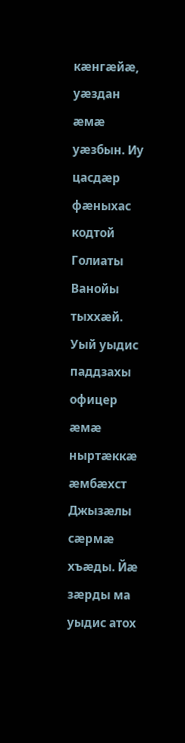кæнгæйæ, уæздан æмæ уæзбын. Иу цасдæр фæныхас кодтой Голиаты Ванойы тыххæй. Уый уыдис паддзахы офицер æмæ ныртæккæ æмбæхст Джызæлы сæрмæ хъæды. Йæ зæрды ма уыдис атох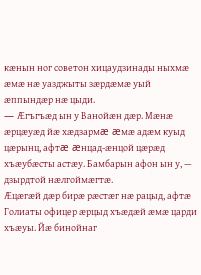кæнын ног советон хицаудзинады ныхмæ æмæ нæ уазджыты зæрдæмæ уый æппындæр нæ цыди.
— Æгъгъæд ын у Ванойæн дæр. Мæнæ æрцæуæд йæ хæдзармæ æмæ адæм куыд цæрынц, афтæ æнцад-æнцой цæрæд хъæубæсты астæу. Бамбарын афон ын у, — дзырдтой нæлгоймæгтæ.
Æцæгæй дæр бирæ рæстæг нæ рацыд, афтæ Голиаты офицер æрцыд хъæдæй æмæ царди хъæуы. Йæ бинойнаг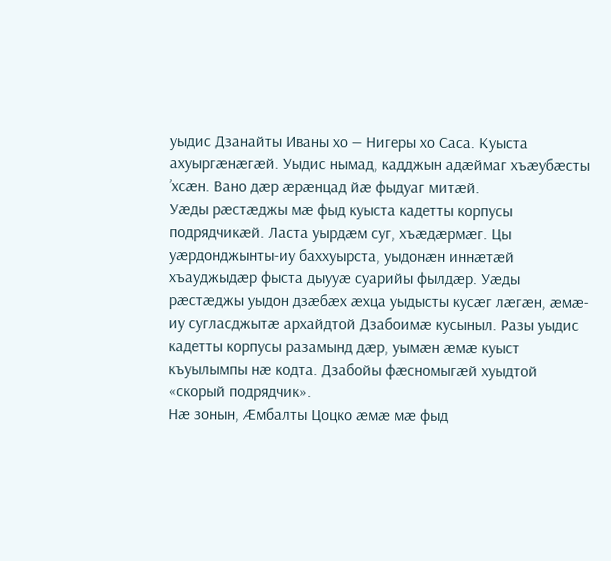уыдис Дзанайты Иваны хо — Нигеры хо Саса. Куыста ахуыргæнæгæй. Уыдис нымад, кадджын адæймаг хъæубæсты ’хсæн. Вано дæр æрæнцад йæ фыдуаг митæй.
Уæды рæстæджы мæ фыд куыста кадетты корпусы подрядчикæй. Ласта уырдæм суг, хъæдæрмæг. Цы уæрдонджынты-иу баххуырста, уыдонæн иннæтæй хъауджыдæр фыста дыууæ суарийы фылдæр. Уæды рæстæджы уыдон дзæбæх æхца уыдысты кусæг лæгæн, æмæ-иу сугласджытæ архайдтой Дзабоимæ кусыныл. Разы уыдис кадетты корпусы разамынд дæр, уымæн æмæ куыст къуылымпы нæ кодта. Дзабойы фæсномыгæй хуыдтой «скорый подрядчик».
Нæ зонын, Æмбалты Цоцко æмæ мæ фыд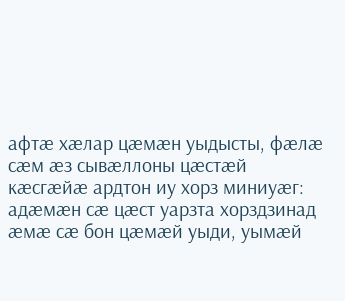афтæ хæлар цæмæн уыдысты, фæлæ сæм æз сывæллоны цæстæй кæсгæйæ ардтон иу хорз миниуæг: адæмæн сæ цæст уарзта хорздзинад æмæ сæ бон цæмæй уыди, уымæй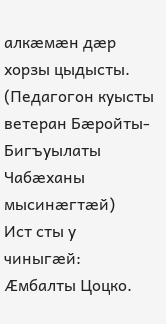алкæмæн дæр хорзы цыдысты.
(Педагогон куысты ветеран Бæройты-Бигъуылаты Чабæханы мысинæгтæй)
Ист сты у чиныгæй:
Æмбалты Цоцко.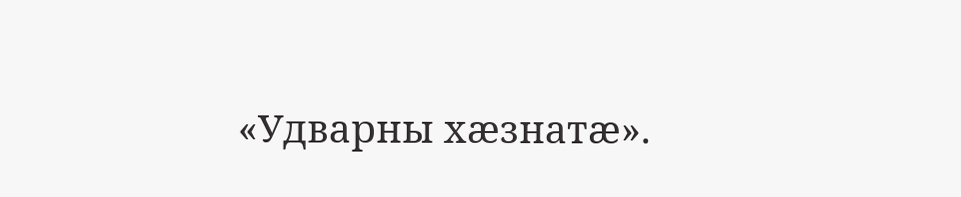«Удварны хæзнатæ».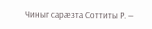Чиныг сарæзта Соттиты Р. —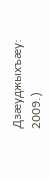Дзæуджыхъæу: 2009.)